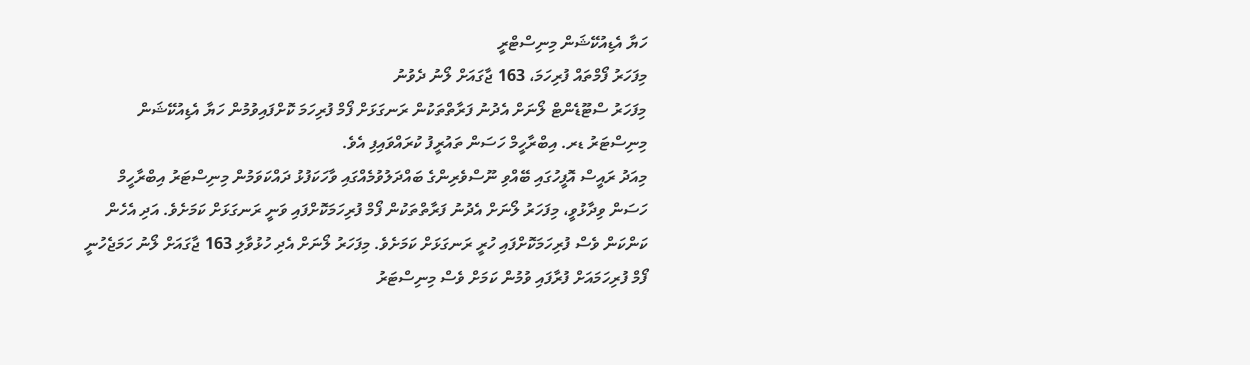ހަޔާ އެޑިއުކޭޝަން މިނިސްޓްރީ
މިފަހަރު ފޯމްތައް ފުރިހަމަ، 163 ޖާގައަށް ލޯނު ދެވުނު
މިފަހަރު ސްޓޫޑެންޓް ލޯނަށް އެދުނު ފަރާތްތަކުން ރަނގަޅަށް ފޯމް ފުރިހަމަ ކޮށްފައިވުމުން ހަޔާ އެޑިއުކޭޝަން މިނިސްޓަރު ޑރ. އިބްރާހީމް ހަސަން ތައުރީފު ކުރައްވައިފި އެވެ.
މިއަދު ރައީސް އޮފީހުގައި ބޭއްވި ނޫސްވެރިންގެ ބައްދަލުވުމެއްގައި ވާހަކަފުޅު ދައްކަވަމުން މިނިސްޓަރު އިބްރާހީމް ހަސަން ވިދާޅުވީ، މިފަހަރު ލޯނަށް އެދުނު ފަރާތްތަކުން ފޯމް ފުރިހަމަކޮށްފައި ވަނީ ރަނގަޅަށް ކަމަށެވެ. އަދި އެހެން ކަންކަން ވެސް ފުރިހަމަކޮށްފައި ހުރީ ރަނގަޅަށް ކަމަށެވެ. މިފަހަރު ލޯނަށް އެދި ހުޅުވާލި 163 ޖާގައަށް ލޯނު ހަމަޖެހުނީ ފޯމް ފުރިހަމައަށް ފުރާފައި ވުމުން ކަމަށް ވެސް މިނިސްޓަރު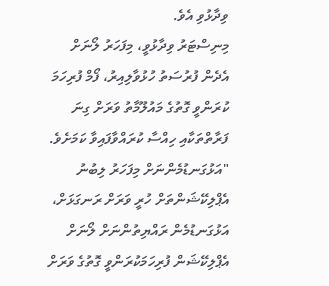ވިދާޅުވި އެވެ.
މިނިސްޓަރު ވިދާޅުވީ، މިފަހަރު ލޯނަށް އެދެން ފުރުސަތު ހުޅުވާލިއިރު، ފޯމް ފުރިހަމަ ކުރަންވީ ގޮތުގެ މައުލޫމާތު ވަރަށް ގިނަ ފަރާތްތަކާއި ހިއްސާ ކުރައްވާފައިވާ ކަމަށެވެ.
"އަޅުގަނޑުމެންނަށް މިފަހަރު ލިބުނު އެޕްލިކޭޝަންތަށް ހުރީ ވަރަށް ރަނގަޅަށް، އަޅުގަނޑުމެން ރައްޔިތުންނަށް ލޯނަށް އެޕްލިކޭޝަން ފުރިހަމަކުރަންވީ ގޮތުގެ ވަރަށް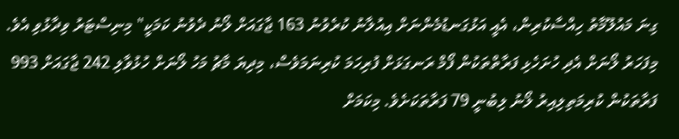ގިނަ މައުލޫމާތު ހިއްސާކުރިން، އެއީ އަޅުގަނޑުމެންނަށް އިއުލާނު ކުރެވުނު 163 ޖާގައަށް ލޯނު ދެވުނު ކަމަކީ" މިނިސްޓަރު ވިދާޅުވި އެވެ.
މިފަހަރު ލޯނަށް އެދި ހުށަހެޅި ފަރާތްތަކުން ފޯމް ރަނގަޅަށް ފުރިހަމަ ކުރިނަމަވެސް، މިދިޔަ މާޗު މަހު ލޯނަށް ހުޅުވާލި 242 ޖާގައަށް 993 ފަރާތަކުން ކުރިމަތިލިއިރު ލޯނު ލިބުނީ 79 ފަރާތަކަށެވެ. މިކަމަށް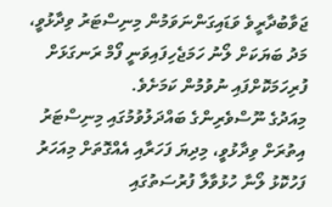ޖަވާބުދާރީވެ ވަޑައިގަންނަވަމުން މިނިސްޓަރު ވިދާޅުވީ، މަދު ބަޔަކަށް ލޯނު ހަމަޖެހިފައިވަނީ ފޯމް ރަނގަޅަށް ފުރިހަމަކޮށްފައި ނުވުމުން ކަމަށެވެ.
މިއަދުގެ ނޫސްވެރިންގެ ބައްދަލުވުމުގައި މިނިސްޓަރު އިތުރަށް ވިދާޅުވީ، މިދިޔަ ފަހަރާއި އެއްގޮތަށް މިއަހަރު ފަހުކޮޅު ލޯނާ ހުޅުވާލާ ފުރުސަތުގައި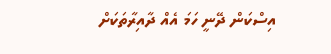އިސްކަން ދޭނީ ހަމަ އެއް ދާއިރާތަކަށް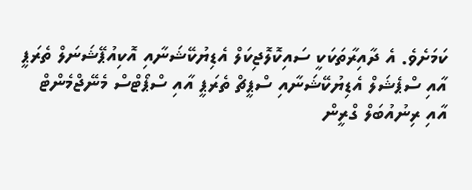ކަމަށެވެ. އެ ދާއިރާތަކަކީ ސައިކޮލޮޖިކަލް އެޑިޔުކޭޝަނާއި އޮކިއުޕޭޝަނަލް ތެރަޕީ އާއި ސްޕެޝަލް އެޑިޔުކޭޝަނާއި ސްޕީޗް ތެރަޕީ އާއި ސްޕޯޓްސް މެނޭޖްމެންޓް އާއި ރިނުއުބަލް ގްރީން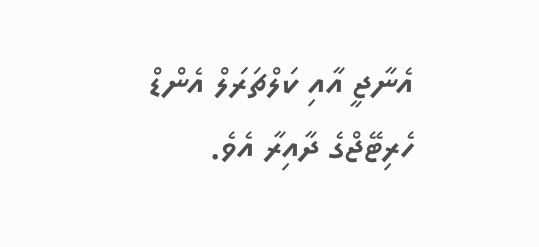އެނާޖީ އާއި ކަލްޗަރަލް އެންޑް ހެރިޓޭޖްގެ ދާއިރާ އެވެ.